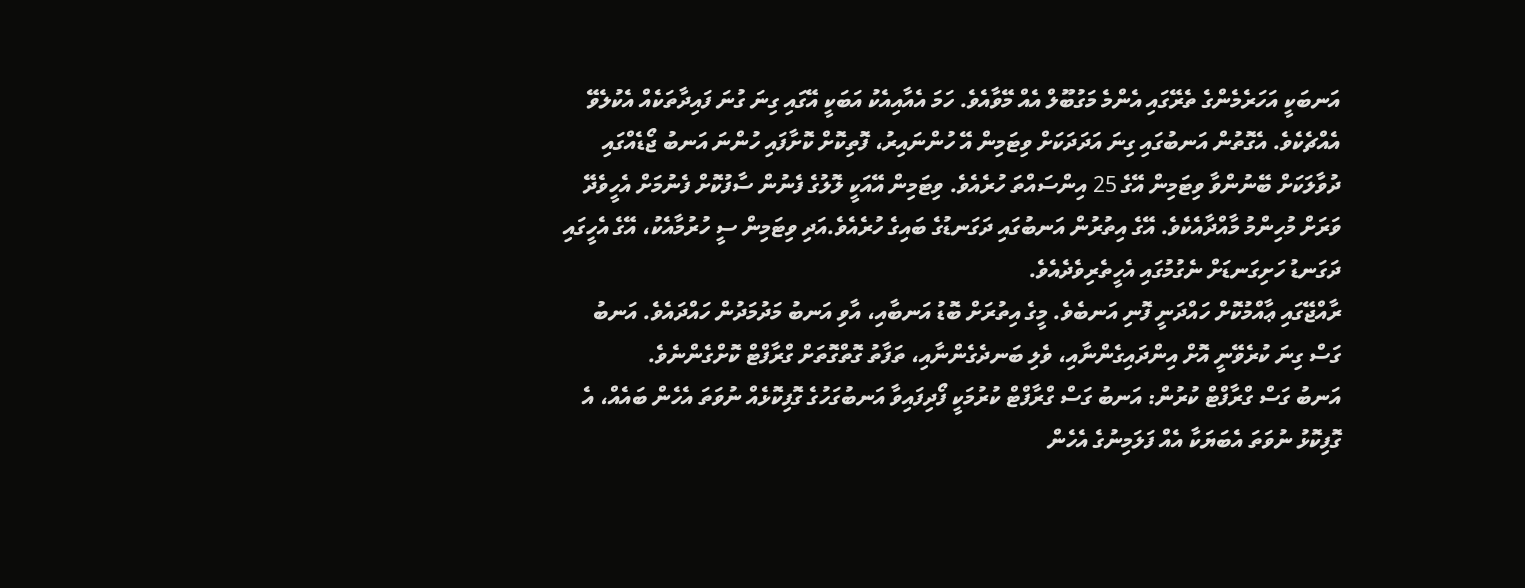އަނބަކީ އަހަރެމެންގެ ތެރޭގައި އެންމެ މަގުބޫލް އެއް މޭވާއެވެ. ހަމަ އެއާއިއެކު އަބަކީ އޭގައި ގިނަ ގުނަ ފައިދާތަކެއް އެކުލެވޭ އެއްޗެކެވެ. އެގޮތުން އަނބުގައި ގިނަ އަދަދަކަށް ވިޓަމިން އޭ ހުންނައިރު، ފޮތިކޮށް ކޮށާފައި ހުންނަ އަނބު ޖޯޑެއްގައި ދުވާލަކަށް ބޭނުންވާ ވިޓަމިން އޭގެ 25 އިންސައްތަ ހުރެއެވެ. ވިޓަމިން އޭއަކީ ލޮލުގެ ފެނުން ސާފުކޮށް ފެނުމަށް އެހީވެދޭ ވަރަށް މުހިންމު މާއްދާއެކެވެ. އޭގެ އިތުރުން އަނބުގައި ދަގަނޑުގެ ބައިގެ ހުރެއެވެ.އަދި ވިޓަމިން ސީ ހުރުމާއެކު، އޭގެ އެހީގައި ދަގަނޑު ހަށިގަނޑަށް ނެގުމުގައި އެހީތެރިވެދެއެވެ.
ރާއްޖޭގައި ޢާއްމުކޮށް ހައްދަނީ ފޮނި އަނބެވެ. މީގެ އިތުރަށް ބޮޑު އަނބާއި، އާވި އަނބު މަދުމަދުން ހައްދައެވެ. އަނބު ގަސް ގިނަ ކުރެވޭނީ އޮށް އިންދައިގެންނާއި، ވެލި ބަނދެގެންނާއި، ތަފާތު ގޮތްގޮތަށް ގްރާފްޓް ކޮށްގެންނެވެ.
އަނބު ގަސް ގްރާފްޓް ކުރުން: އަނބު ގަސް ގްރާފްޓް ކުރުމަކީ ފޯދިފައިވާ އަނބުގަހުގެ ގޮފިކޮޅެއް ނުވަތަ އެހެން ބައެއް، އެ ގޮފިކޮޅު ނުވަތަ އެބަޔަކާ އެއް ފަލަމިނުގެ އެހެން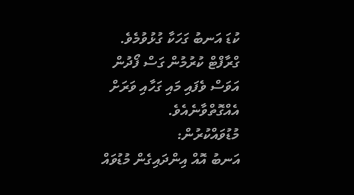ކުޑަ އަނބު ގަހަކާ ގުޅުވުމެވެ.
ގްރާފްޓް ކުރުމުން ގަސް ފޯދުން އަވަސް ވެފައި މައި ގަހާއި ވަރަށް އެއްގޮތްވާނެއެވެ.
މުޑުވައްކުރުން:
އަނބު އޮއް އިންދައިގެން މުޑުވައް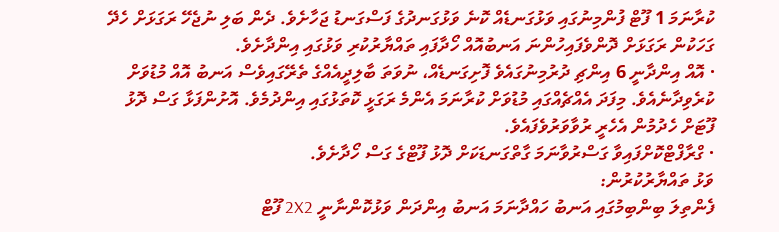ކުރާނަމަ 1 ފޫޓް ފުންމިނުގައި ވަޅުގަނޑެއް ކޮނެ ވަޅުގަނދުގެ ފަސްގަނޑު ޖަހާށެވެ. ދެން ބަލި ނުޖެހޭ ރަގަޅަށް ހެދޭ ގަހަކުން ރަގަޅަށް ދޮންވެފައިހުންނަ އަނބުއޮއް ހޯދާފައި ތައްޔާރުކުރި ވަޅުގައި އިންދާށެވެ.
· އޮއް އިންދާނީ 6 އިންޗި ދުރުމިނުގައެވެ ފޮށިގަނޑެއް، ނުވަތަ ބާލިދީއެއްގެ ތެރޭގައިވެސް އަނބު އޮއް މުޑުވަށް ކުރެވިދާނެއެވެ. މިފަދަ އެއްޗެއްގައި މުޑުވަށް ކުރާނަމަ އެންމެ ރަގަޅީ ކޮތަޅުގައި އިންދުމެވެ. އޮށުންފަޅާ ގަސް ދޮޅު ފޫޓަށް ހެދުމުން އެހެރީ ރުވާވަރުވެފައެވެ.
· ގްރާފްޓްކޮށްފައިވާ ގަސްރުވާނަމަ ގާތްގަނޑަކަށް ދޮޅު ފޫޓްގެ ގަސް ހޯދާށެވެ.
ވަޅު ތައްޔާރުކުރުން:
ފެންތިލަ ބިންބިމުގައި އަނބު ހައްދާނަމަ އަނބު އިންދަން ވަޅުކޮންނާނީ 2X2 ފޫޓް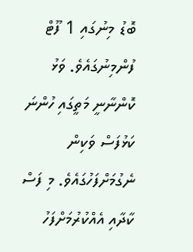ބޮޑު މިނުގައި 1 ފޫޓް ފުންމިނުގައެވެ. ވަޅު ކޮންނާނީ މަތީގައި ހުންނަ ކަޅުފަސް ވަކިން ނެގުމަށްފަހުގައެވެ. މި ފަސް ކާދާއި އެއްކުރުމަށްފަހު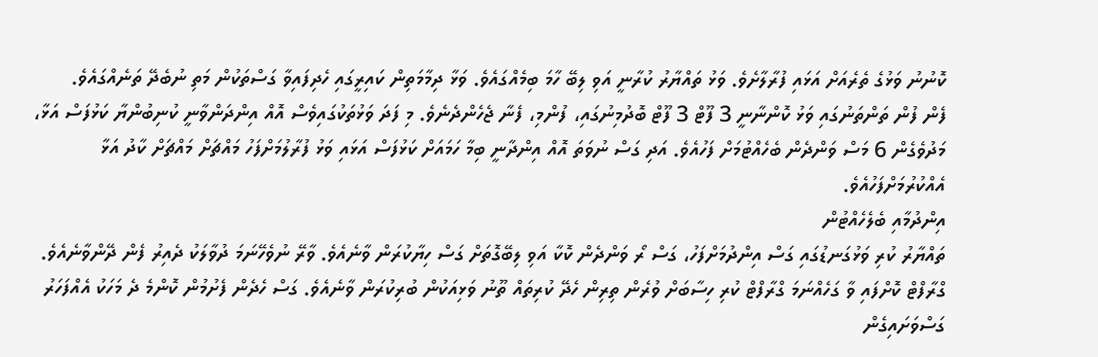ކޮނުނު ވަޅުގެ ތެރެއަށް އަޅައި ފުރާލާށެވެ. ވަޅު ތައްޔާރު ކުރާނީ އަވި ލިބޭ ހާމަ ބިމެއްގައެވެ. ވަޅާ ދިމާމަތިން ކައިރީގައި ހެދިފައިވާ ގަސްތަކުން މަތި ނުބެދޭ ތަނެއްގައެވެ.
ފެން ފުން ތަންތަނުގައި ވަޅު ކޮންނާނީ 3 ފޫޓް 3 ފޫޓް ބޮދުމިނުގައި، ފުންމި، ފެނާ ޖެހެންދެނެވެ. މި ފަދަ ވަޅުތަކުގައިވެސް އޮއް އިންދަންވާނީ ކުނިބުންޔާ ކަޅުފަސް އަޅާ، މަދުވެގެން 6 މަސް ވަންދެން ބެހެއްޓުމަށް ފަހުއެވެ. އަދި ގަސް ނުވަތަ އޮއް އިންދާނީ ބިމާ ހަމައަށް ކަޅުފަސް އަޅައި ވަޅު ފުރާލުމަށްފަހު މައްޗަށް މައްޗަށް ކާދު އަޅާ އެއްކުރުމަށްފަހުއެވެ.
އިންދުމާއި ބެލެހެއްޓުން
ތައްޔާރު ކުރި ވަޅުގަނޑުގައި ގަސް އިންދުމަށްފަހު، ގަސް ރޯ ވަންދެން ކޮކާ އަވި ލިބޭގޮތަށް ގަސް ހިޔާކުރަން ވާނެއެވެ. ވާރޭ ނުވެހޭނަމަ ދުވާލަކު ދެއިރު ފެން ދޭންވާނެއެވެ.
ގްރާފްޓް ކޮށްފައި ވާ ގަހެއްނަމަ ގްރާފްޓް ކުރި ހިސާބަށް ވުރެން ތިރިން ހެދޭ ކުރިތައް ތޫނު ވަޅިއަކުން ބުރިކުރަން ވާނެއެވެ. ގަސް ހެދެން ފެށުމުން ކޮންމެ ދެ މަހަކު އެއްފަހަރު ގަސްވަށައިގެން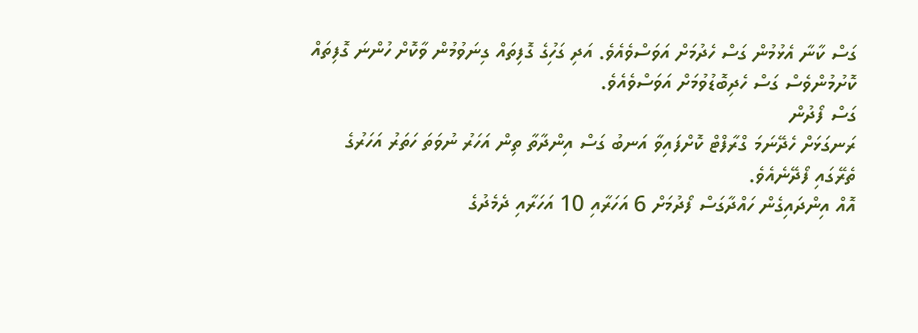ގަސް ކާނާ އެޅުމުން ގަސް ހެދުމަށް އަވަސްވެއެވެ. އަދި ގަހުިގެ ގޮފިތައް ގިނަވުމުން ވާކޮށް ހުންނަ ގޮފިތައް ކޮށުމުންވެސް ގަސް ހެދިބޮޑުވުމަށް އަވަސްވެއެވެ.
ގަސް ފޯދުން
ރަނގަޅަށް ހެދޭނަމަ ގްރާފްޓް ކޮށްފައިވާ އަނބު ގަސް އިންދާތާ ތިން އަހަރު ނުވަތަ ހަތަރު އަހަރުގެ ތެރޭގައި ފޯދޭނެއެވެ.
އޮއް އިންދައިގެން ހައްދާގަސް ފޯދުމަށް 6 އަހަރާއި 10 އަހަރާއި ދެމެދުގެ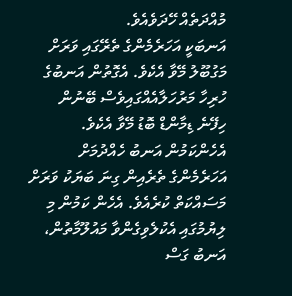މުއްދަތެއް ހޭދަވެއެވެ.
އަނބަކީ އަހަރެމެންގެ ތެރޭގައި ވަރަށް މަގުބޫލު މޭވާ އެކެވެ. އެގޮތުން އަނބުގެ ހުރިހާ މަރުހަލާއެއްގައިވެސް ބޭނުން ހިފޭނެ ޑިމާންޑް ބޮޑު މޭވާ އެކެވެ. އެހެންކަމުން އަނބު ހެއްދުމަށް އަހަރެމެންގެ ތެރެއިން ގިނަ ބަޔަކު ވަރަށް މަސައްކަތް ކުރެއެވެ. އެހެން ކަމުން މި ލިޔުމުގައި އެކުލެވިގެންވާ މައުލޫމާތުން، އަނބު ގަސް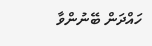ހައްދަން ބޭނުންވާ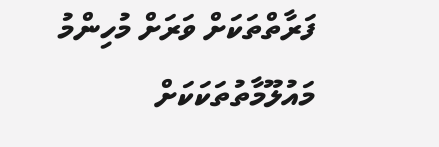ފަރާތްތަކަށް ވަރަށް މުހިންމު މައުލޫމާތުތަކަކަށް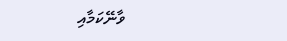ވާނޭކަމާއި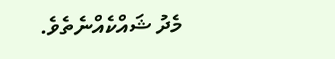މެދު ޝައްކެއްނެތެވެ.